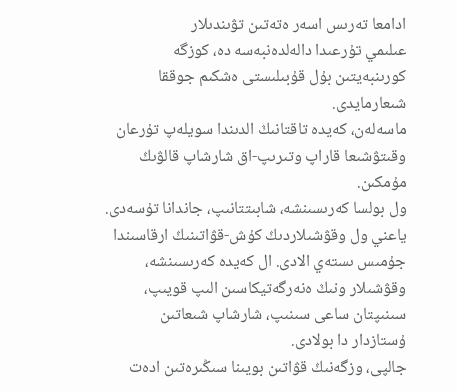ادامعا تەرىس اسەر ەتەتىن تۋىندىلار
عىلىمي تۇرعىدا دالەلدەنبەسە دە، كوزگە كورىنبەيتىن بۇل قۇبىلىستى ەشكىم جوققا شىعارمايدى.
ماسەلەن، كەيدە تاقتانىڭ الدىندا سويلەپ تۇرعان وقىتۋشىعا قاراپ وتىرىپ-اق شارشاپ قالۋىڭ مۇمكىن.
ول بولسا كەرىسىنشە، شابىتتانىپ، جاندانا تۇسەدى.
ياعني ول وقۋشىلاردىڭ كۇش-قۋاتىنىڭ ارقاسىندا جۇمىس ىستەي الادى. ال كەيدە كەرىسىنشە، وقۋشىلار ونىڭ ەنەرگەتيكاسىن الىپ قويىپ، سىنىپتان ساعى سىنىپ، شارشاپ شىعاتىن ۇستازدار دا بولادى.
جالپى، وزگەنىڭ قۋاتىن بويىنا سىڭىرەتىن ادەت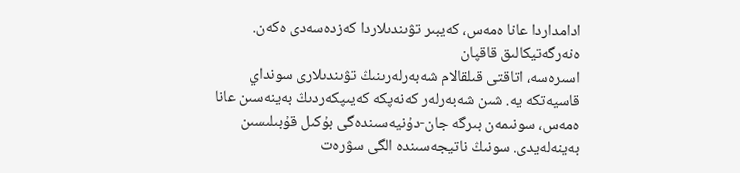ادامداردا عانا ەمەس، كەيبىر تۋىندىلاردا كەزدەسەدى ەكەن.
ەنەرگەتيكالىق قاقپان
اسىرەسە، اتاقتى قىلقالام شەبەرلەرىنىڭ تۋىندىلارى سونداي قاسيەتكە يە. شىن شەبەرلەر كەنەپكە كەيىپكەردىڭ بەينەسىن عانا ەمەس، سونىمەن بىرگە جان-دۇنيەسىندەگى بۇكىل قۇبىلىسىن بەينەلەيدى. سونىڭ ناتيجەسىندە الگى سۋرەت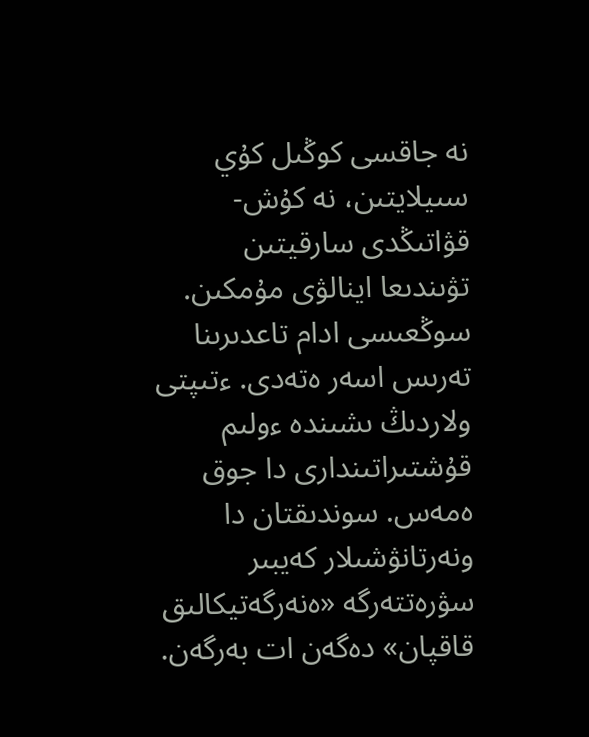نە جاقسى كوڭىل كۇي سىيلايتىن، نە كۇش-قۋاتىڭدى سارقيتىن تۋىندىعا اينالۋى مۇمكىن. سوڭعىسى ادام تاعدىرىنا تەرىس اسەر ەتەدى. ءتىپتى ولاردىڭ ىشىندە ءولىم قۇشتىراتىندارى دا جوق ەمەس. سوندىقتان دا ونەرتانۋشىلار كەيبىر سۋرەتتەرگە «ەنەرگەتيكالىق قاقپان» دەگەن ات بەرگەن.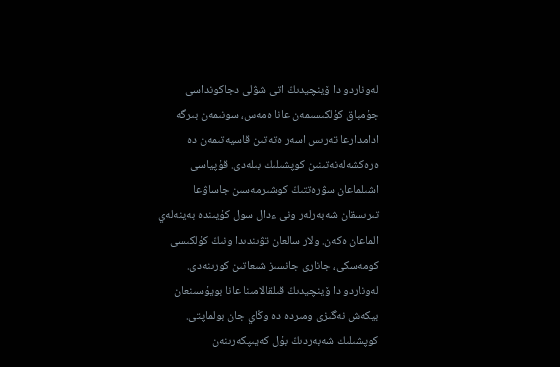لەوناردو دا ۆينچيدىڭ اتى شۋلى دجاكونداسى جۇمباق كۇلكىسىمەن عانا ەمەس، سونىمەن بىرگە ادامدارعا تەرىس اسەر ەتەتىن قاسيەتىمەن دە ەرەكشەلەنەتىنىن كوپشىلىك بىلەدى. قۇپياسى اشىلماعان سۋرەتتىڭ كوشىرمەسىن جاساۋعا تىرىسقان شەبەرلەر ونى ءدال سول كۇيىندە بەينەلەي الماعان ەكەن. ولار سالعان تۋىندىدا ونىڭ كۇلكىسى كومەسكى، جانارى جانسىز شىعاتىن كورىنەدى. لەوناردو دا ۆينچيدىڭ قىلقالامىنا عانا بويۇسىنعان بيكەش نەگىزى ومىردە دە وڭاي جان بولماپتى.
كوپشىلىك شەبەردىڭ بۇل كەيىپكەرىنەن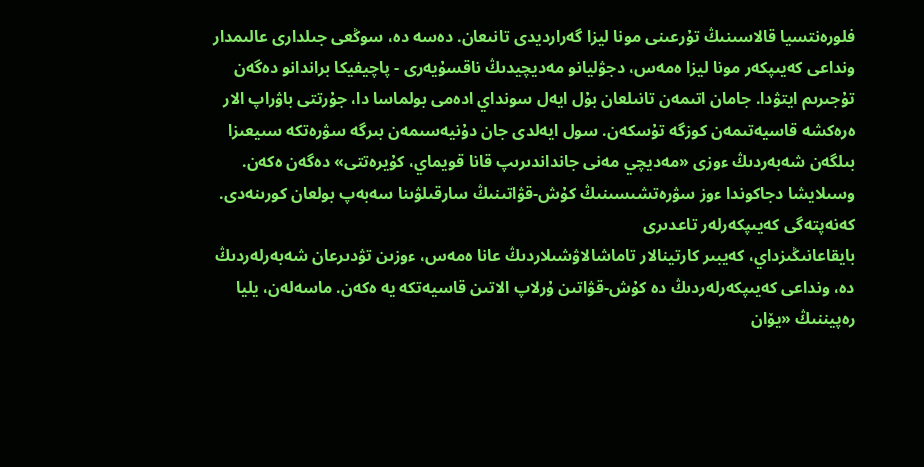فلورەنتسيا قالاسىنىڭ تۇرعىنى مونا ليزا گەرارديدى تانىعان. دەسە دە، سوڭعى جىلدارى عالىمدار ونداعى كەيىپكەر مونا ليزا ەمەس، دجۋليانو مەديچيدىڭ ناقسۇيەرى - پاچيفيكا براندانو دەگەن تۇجىرىم ايتۋدا. جامان اتىمەن تانىلعان بۇل ايەل سونداي ادەمى بولماسا دا، جۇرتتى باۋراپ الار ەرەكشە قاسيەتىمەن كوزگە تۇسكەن. سول ايەلدى جان دۇنيەسىمەن بىرگە سۋرەتكە سىيعىزا بىلگەن شەبەردىڭ ءوزى «مەديچي مەنى جانداندىرىپ قانا قويماي، كۇيرەتتى» دەگەن ەكەن. وسىلايشا دجاكوندا ءوز سۋرەتشىسىنىڭ كۇش-قۋاتىنىڭ سارقىلۋىنا سەبەپ بولعان كورىنەدى.
كەنەپتەگى كەيىپكەرلەر تاعدىرى
بايقاعانىڭىزداي، كەيبىر كارتينالار تاماشالاۋشىلاردىڭ عانا ەمەس، ءوزىن تۋدىرعان شەبەرلەردىڭ دە، ونداعى كەيىپكەرلەردىڭ دە كۇش-قۋاتىن ۇرلاپ الاتىن قاسيەتكە يە ەكەن. ماسەلەن، يليا رەپيننىڭ «يۆان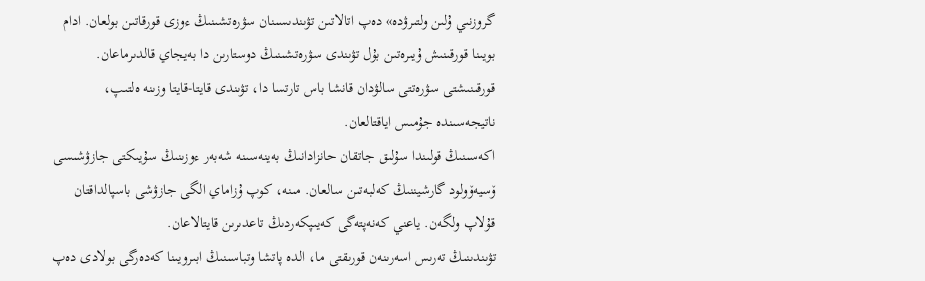گروزنىي ۇلىن ولتىرۋدە» دەپ اتالاتىن تۋىندىسىنان سۋرەتشىنىڭ ءوزى قورقاتىن بولعان. ادام بويىنا قورقىنىش ۇيىرەتىن بۇل تۋىندى سۋرەتشىنىڭ دوستارىن دا بەيجاي قالدىرماعان. قورقىنىشتى سۋرەتتى سالۋدان قانشا باس تارتسا دا، تۋىندى قايتا-قايتا وزىنە ەلتىپ، ناتيجەسىندە جۇمىس اياقتالعان.
اكەسىنىڭ قولىندا سۇلىق جاتقان حانزادانىڭ بەينەسىنە شەبەر ءوزىنىڭ سۇيىكتى جازۋشىسى ۆسيەۆولود گارشيننىڭ كەلبەتىن سالعان. مىنە، كوپ ۇزاماي الگى جازۋشى باسپالداقتان قۇلاپ ولگەن. ياعني كەنەپتەگى كەيىپكەردىڭ تاعدىرىن قايتالاعان.
تۋىندىنىڭ تەرىس اسەرىنەن قورىقتى ما، الدە پاتشا وتباسىنىڭ ابىرويىنا كەدەرگى بولادى دەپ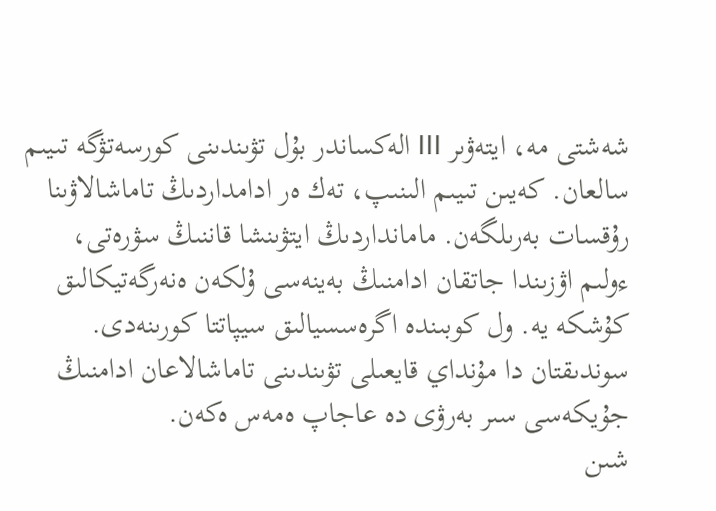شەشتى مە، ايتەۋىر III الەكساندر بۇل تۋىندىنى كورسەتۋگە تىيىم سالعان. كەيىن تىيىم الىنىپ، تەك ەر ادامداردىڭ تاماشالاۋىنا رۇقسات بەرىلگەن. مامانداردىڭ ايتۋىنشا قاننىڭ سۋرەتى، ءولىم اۋزىندا جاتقان ادامنىڭ بەينەسى ۇلكەن ەنەرگەتيكالىق كۇشكە يە. ول كوبىندە اگرەسسيالىق سيپاتتا كورىنەدى. سوندىقتان دا مۇنداي قايعىلى تۋىندىنى تاماشالاعان ادامنىڭ جۇيكەسى سىر بەرۋى دە عاجاپ ەمەس ەكەن.
شىن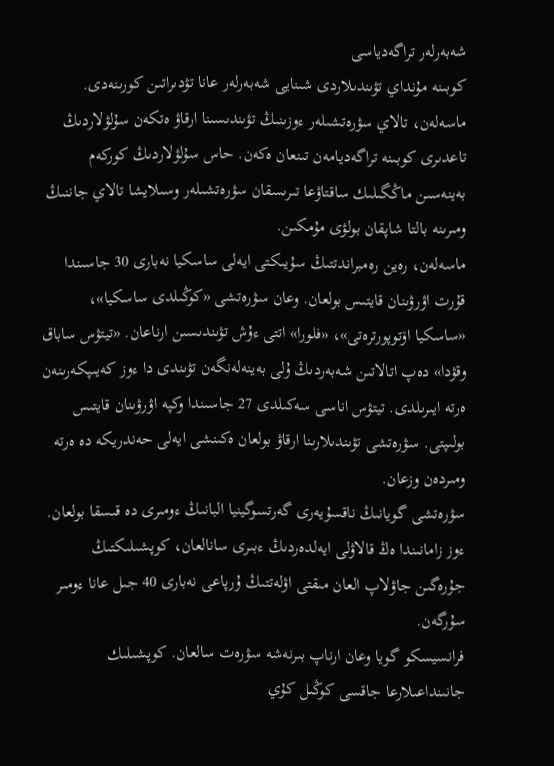شەبەرلەر تراگەدياسى
كوبىنە مۇنداي تۋىندىلاردى شىنايى شەبەرلەر عانا تۋدىراتىن كورىنەدى. ماسەلەن، تالاي سۋرەتشىلەر ءوزىنىڭ تۋىندىسىنا ارقاۋ ەتكەن سۇلۋلاردىڭ تاعدىرى كوبىنە تراگەديامەن تىنعان ەكەن. حاس سۇلۋلاردىڭ كوركەم بەينەسىن ماڭگىلىك ساقتاۋعا تىرىسقان سۋرەتشىلەر وسىلايشا تالاي جاننىڭ ومىرىنە بالتا شاپقان بولۋى مۇمكىن.
ماسەلەن، رەين رەمبراندتتىڭ سۇيىكتى ايەلى ساسكيا نەبارى 30 جاسىندا قۇرت اۋرۋىنان قايتىس بولعان. وعان سۋرەتشى «كوڭىلدى ساسكيا»، «ساسكيا اۆتوپورترەتى»، «فلورا» اتتى ءۇش تۋىندىسىن ارناعان. «تيتۋس ساباق وقۋدا» دەپ اتالاتىن شەبەردىڭ ۇلى بەينەلەنگەن تۋىندى دا ءوز كەيىپكەرىنەن ەرتە ايىرىلدى. تيتۋس اناسى سەكىلدى 27 جاسىندا وكپە اۋرۋىنان قايتىس بولىپتى. سۋرەتشى تۋىندىلارىنا ارقاۋ بولعان ەكىنشى ايەلى حەندريكە دە ەرتە ومىردەن وزعان.
سۋرەتشى گويانىڭ ناقسۇيەرى گەرتسوگينيا البانىڭ ءومىرى دە قىسقا بولعان. ءوز زامانىندا ەڭ قالاۋلى ايەلدەردىڭ ءبىرى سانالعان، كوپشىلىكتىڭ جۇرەگىن جاۋلاپ العان مىقتى اۋلەتتىڭ ۇرپاعى نەبارى 40 جىل عانا ءومىر سۇرگەن.
فرانسيسكو گويا وعان ارناپ بىرنەشە سۋرەت سالعان. كوپشىلىك جانىنداعىلارعا جاقسى كوڭىل كۇي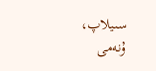سىيلاپ، ۇنەمى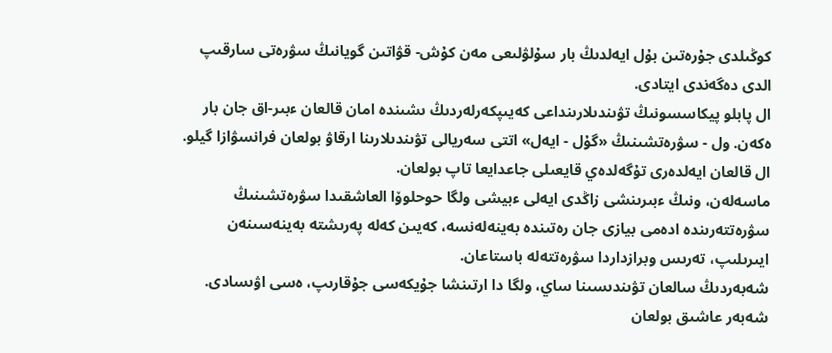كوڭىلدى جۇرەتىن بۇل ايەلدىڭ بار سۇلۋلىعى مەن كۇش- قۋاتىن گويانىڭ سۋرەتى سارقىپ الدى دەگەندى ايتادى.
ال پابلو پيكاسسونىڭ تۋىندىلارىنداعى كەيىپكەرلەردىڭ ىشىندە امان قالعان ءبىر-اق جان بار ەكەن. ول - سۋرەتشىنىڭ «گۇل - ايەل» اتتى سەريالى تۋىندىلارىنا ارقاۋ بولعان فرانسۋازا گيلو. ال قالعان ايەلدەرى تۇگەلدەي قايعىلى جاعدايعا تاپ بولعان.
ماسەلەن، ونىڭ ءبىرىنشى زاڭدى ايەلى ءبيشى ولگا حوحلوۆا العاشقىدا سۋرەتشىنىڭ سۋرەتتەرىندە ادەمى بيازى جان رەتىندە بەينەلەنسە، كەيىن كەلە پەرىشتە بەينەسىنەن ايىرىلىپ، تەرىس وبرازداردا سۋرەتتەلە باستاعان.
شەبەردىڭ سالعان تۋىندىسىنا ساي، ولگا دا ارتىنشا جۇيكەسى جۇقارىپ، ەسى اۋىسادى. شەبەر عاشىق بولعان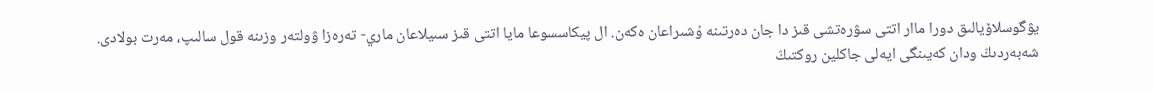يۋگوسلاۆيالىق دورا ماار اتتى سۋرەتشى قىز دا جان دەرتىنە ۇشىراعان ەكەن. ال پيكاسسوعا مايا اتتى قىز سىيلاعان ماري- تەرەزا ۋولتەر وزىنە قول سالىپ، مەرت بولادى. شەبەردىڭ ودان كەيىنگى ايەلى جاكلين روكتىڭ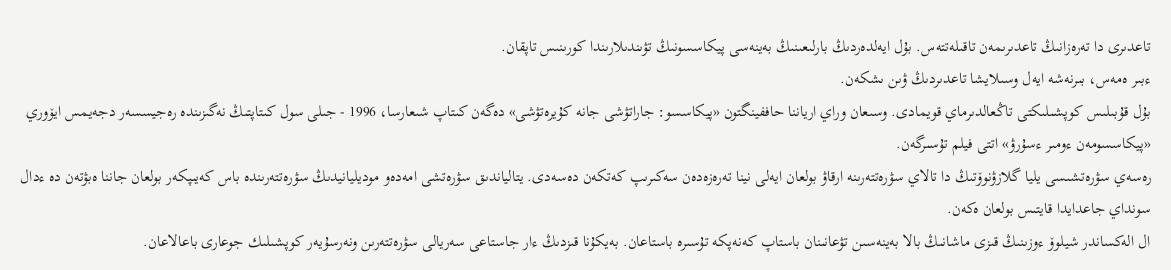تاعدىرى دا تەرەزانىڭ تاعدىرىمەن تاقىلەتتەس. بۇل ايەلدەردىڭ بارلىعىنىڭ بەينەسى پيكاسسونىڭ تۋىندىلارىندا كورىنىس تاپقان.
ءبىر ەمەس، بىرنەشە ايەل وسىلايشا تاعدىردىڭ ۋىن ىشكەن.
بۇل قۇبىلىس كوپشىلىكتى تاڭعالدىرماي قويمادى. وسىعان وراي ارياننا حاففينگتون «پيكاسسو: جاراتۋشى جانە كۇيرەتۋشى» دەگەن كىتاپ شىعارسا، 1996 - جىلى سول كىتاپتىڭ نەگىزىندە رەجيسسەر دجەيمس ايۆوري «پيكاسسومەن ءومىر ءسۇرۋ» اتتى فيلم تۇسىرگەن.
رەسەي سۋرەتشىسى يليا گلازۋنوۆتىڭ دا تالاي سۋرەتتەرىنە ارقاۋ بولعان ايەلى نينا تەرەزەدەن سەكىرىپ كەتكەن دەسەدى. يتالياندىق سۋرەتشى امەدەو موديليانيدىڭ سۋرەتتەرىندە باس كەيىپكەر بولعان جاننا ەبۋتەن دە ءدال سونداي جاعدايدا قايتىس بولعان ەكەن.
ال الەكساندر شيلوۆ ءوزىنىڭ قىزى ماشانىڭ بالا بەينەسىن تۋعانىنان باستاپ كەنەپكە تۇسىرە باستاعان. بەيكۇنا قىزدىڭ ءار جاستاعى سەريالى سۋرەتتەرىن ونەرسۇيەر كوپشىلىك جوعارى باعالاعان.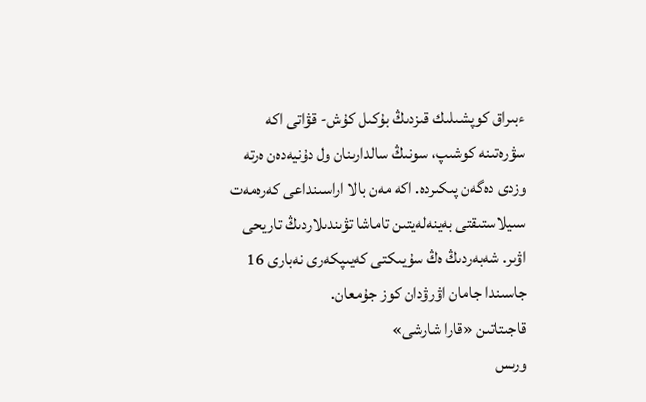ءبىراق كوپشىلىك قىزدىڭ بۇكىل كۇش- قۋاتى اكە سۋرەتىنە كوشىپ، سونىڭ سالدارىنان ول دۇنيەدەن ەرتە وزدى دەگەن پىكىردە. اكە مەن بالا اراسىنداعى كەرەمەت سىيلاستىقتى بەينەلەيتىن تاماشا تۋىندىلاردىڭ تاريحى اۋىر. شەبەردىڭ ەڭ سۇيىكتى كەيىپكەرى نەبارى 16 جاسىندا جامان اۋرۋدان كوز جۇمعان.
قاجىتاتىن «قارا شارشى»
ورىس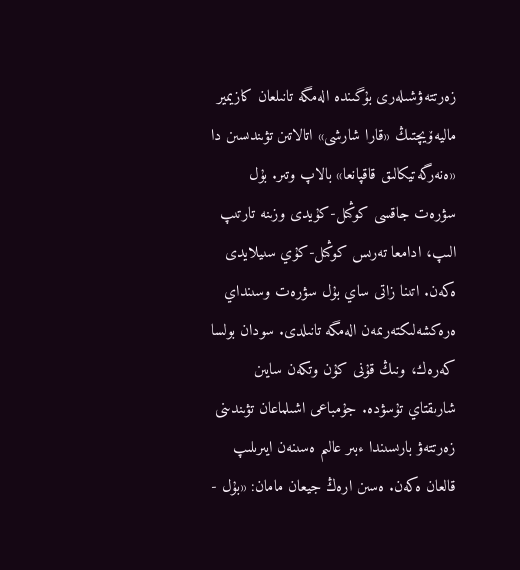زەرتتەۋشىلەرى بۇگىندە الەمگە تانىلعان كازيمير ماليەۆيچتىڭ «قارا شارشى» اتالاتىن تۋىندىسىن دا «ەنەرگەتيكالىق قاقپانعا» بالاپ وتىر. بۇل سۋرەت جاقسى كوڭىل-كۇيدى وزىنە تارتىپ الىپ، ادامعا تەرىس كوڭىل-كۇي سىيلايدى ەكەن. اتىنا زاتى ساي بۇل سۋرەت وسىنداي ەرەكشەلىكتەرىمەن الەمگە تانىلدى. سودان بولسا كەرەك، ونىڭ قۇنى كۇن وتكەن سايىن شارىقتاي تۇسۋدە. جۇمباعى اشىلماعان تۋىندىنى زەرتتەۋ بارىسىندا ءبىر عالىم ەسىنەن ايىرىلىپ قالعان ەكەن. ەسىن ارەڭ جيعان مامان: «بۇل -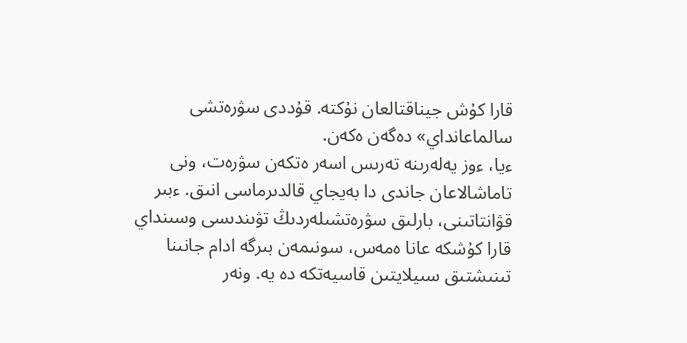قارا كۇش جيناقتالعان نۇكتە. قۇددى سۋرەتشى سالماعانداي» دەگەن ەكەن.
ءيا، ءوز يەلەرىنە تەرىس اسەر ەتكەن سۋرەت، ونى تاماشالاعان جاندى دا بەيجاي قالدىرماسى انىق. ءبىر قۋانتاتىنى، بارلىق سۋرەتشىلەردىڭ تۋىندىسى وسىنداي قارا كۇشكە عانا ەمەس، سونىمەن بىرگە ادام جانىنا تىنىشتىق سىيلايتىن قاسيەتكە دە يە. ونەر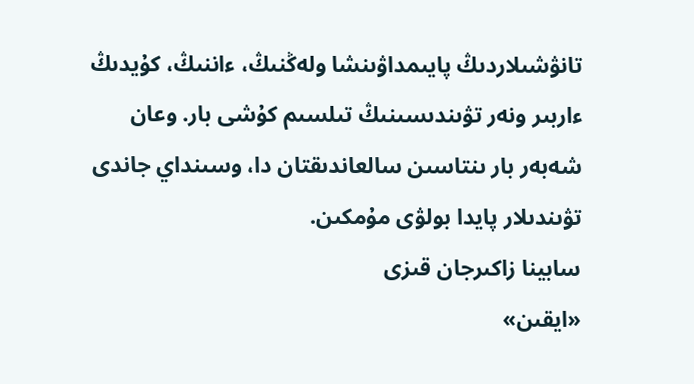تانۋشىلاردىڭ پايىمداۋىنشا ولەڭنىڭ، ءاننىڭ، كۇيدىڭ ءاربىر ونەر تۋىندىسىنىڭ تىلسىم كۇشى بار. وعان شەبەر بار ىنتاسىن سالعاندىقتان دا، وسىنداي جاندى تۋىندىلار پايدا بولۋى مۇمكىن.
سابينا زاكىرجان قىزى
«ايقىن»